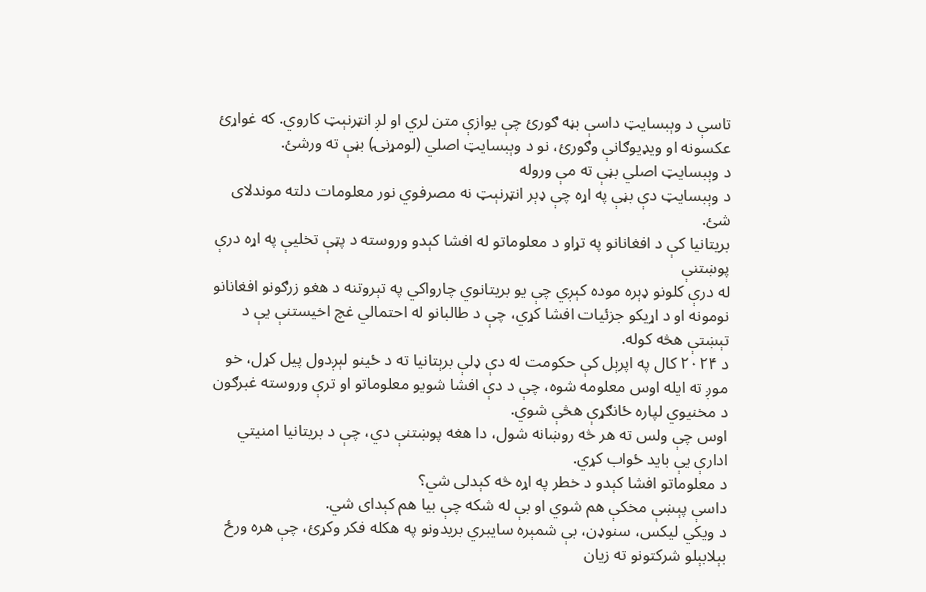تاسې د وېبسایټ داسې بڼه ګورئ چې یوازې متن لري او لږ انټرنېټ کاروي. که غواړئ عکسونه او ویډیوګانې وګورئ، نو د وېبسایټ اصلي (لومړنۍ) بڼې ته ورشئ.
د وېبسایټ اصلي بڼې ته مې وروله
د وېبسایټ دې بڼې په اړه چې ډېر انټرنېټ نه مصرفوي نور معلومات دلته موندلای شئ.
بریتانیا کې د افغانانو په تړاو د معلوماتو له افشا کېدو وروسته د پټې تخلیې په اړه درې پوښتنې
له درې کلونو ډېره موده کېږي چې یو بریتانوي چارواکي په تېروتنه د هغو زرګونو افغانانو نومونه او د اړیکو جزئیات افشا کړي، چې د طالبانو له احتمالي غچ اخیستنې یې د تېښتې هڅه کوله.
د ۲۰۲۴ کال په اپرېل کې حکومت له دې ډلې برېتانیا ته د ځینو لېږدول پیل کړل، خو موږ ته ایله اوس معلومه شوه، چې د دې افشا شویو معلوماتو او ترې وروسته غبرګون د مخنیوي لپاره ځانګړې هڅې شوي.
اوس چې ولس ته هر څه روښانه شول، دا هغه پوښتنې دي، چې د بریتانیا امنیتي ادارې یې باید ځواب کړي.
د معلوماتو افشا کېدو د خطر په اړه څه کېدلی شي؟
داسې پېښې مخکې هم شوي او بې له شکه چې بیا هم کېدای شي.
د ویکي لیکس، سنوډن، بې شمېره سایبري بریدونو په هکله فکر وکړئ، چې هره ورځ بېلابېلو شرکتونو ته زیان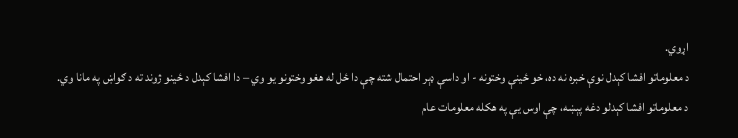اړوي.
د معلوماتو افشا کېدل نوې خبره نه ده، خو ځینې وختونه - او داسې ډېر احتمال شته چې دا ځل له هغو وختونو یو وي – دا افشا کېدل د ځینو ژوند ته د ګواښ په مانا وي.
د معلوماتو افشا کېدلو دغه پېښه، چې اوس یې په هکله معلومات عام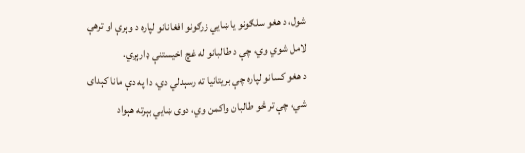شول، د هغو سلګونو یا ښايي زرګونو افغانانو لپاره د وېرې او ترهې لامل شوي وي، چې د طالبانو له غچ اخیستنې ډارېږي.
د هغو کسانو لپاره چې بریتانیا ته رسېدلي دي، دا په دې مانا کېدای شي، چې تر څو طالبان واکمن وي، دوی ښايي بېرته هېواد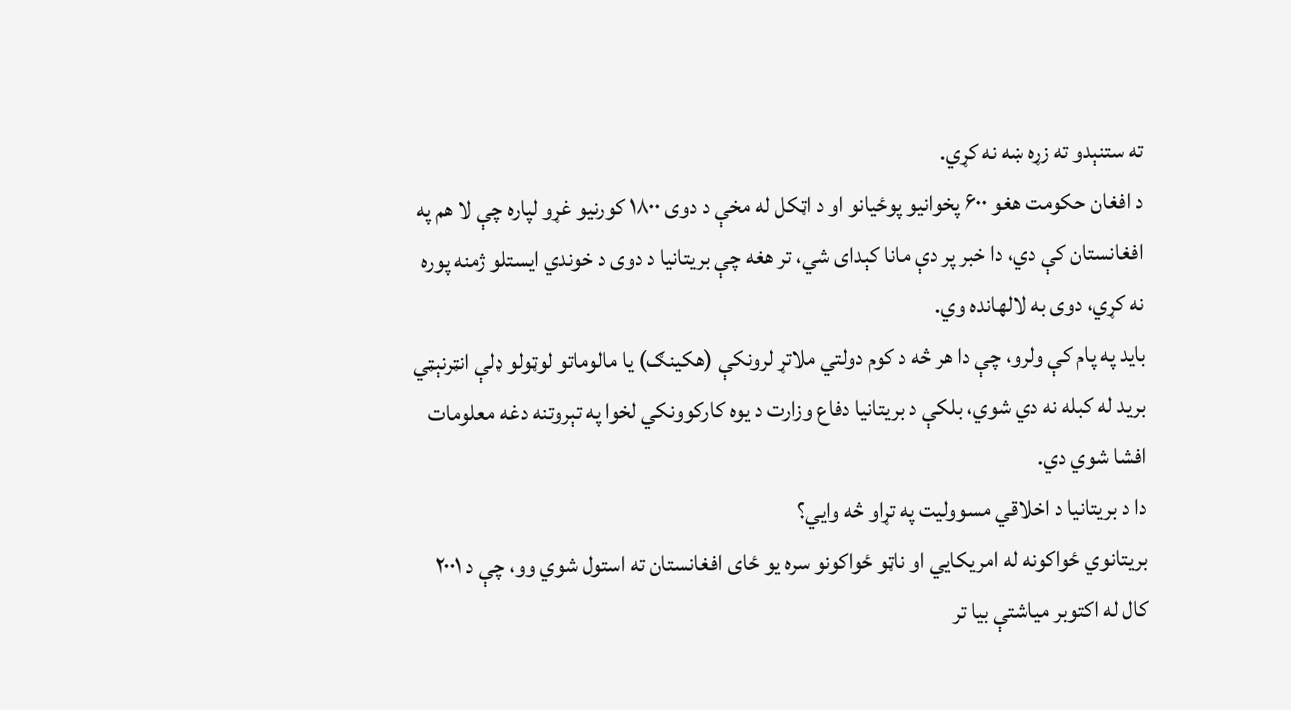ته ستنېدو ته زړه ښه نه کړي.
د افغان حکومت هغو ۶۰۰ پخوانیو پوځیانو او د اټکل له مخې د دوی ۱۸۰۰ کورنیو غړو لپاره چې لا هم په افغانستان کې دي، دا خبر پر دې مانا کېدای شي، تر هغه چې بریتانیا د دوی د خوندي ایستلو ژمنه پوره نه کړي، دوی به لالهانده وي.
باید په پام کې ولرو، چې دا هر څه د کوم دولتي ملاتړ لرونکې (هکینګ) یا مالوماتو لوټولو ډلې انټرنېټي برید له کبله نه دي شوي، بلکې د بریتانیا دفاع وزارت د یوه کارکوونکي لخوا په تېروتنه دغه معلومات افشا شوي دي.
دا د بریتانیا د اخلاقي مسوولیت په تړاو څه وايي؟
بریتانوي ځواکونه له امریکايي او ناټو ځواکونو سره یو ځای افغانستان ته استول شوي وو، چې د ۲۰۰۱ کال له اکتوبر میاشتې بیا تر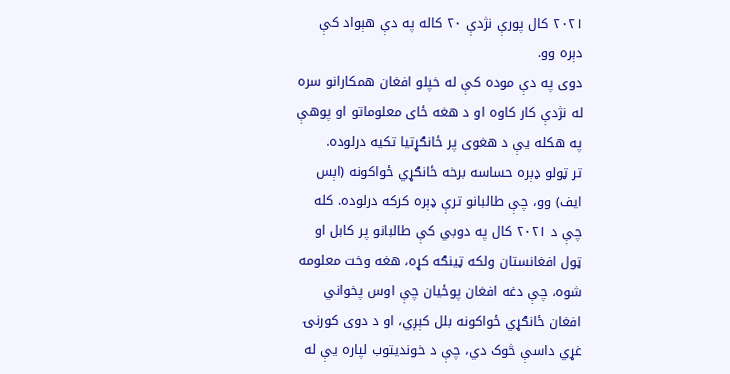۲۰۲۱ کال پورې نژدې ۲۰ کاله په دې هېواد کې دېره وو.
دوی په دې موده کې له خپلو افغان همکارانو سره له نژدې کار کاوه او د هغه ځای معلوماتو او پوهې په هکله یې د هغوی پر ځانګړتیا تکیه درلوده.
تر ټولو ډېره حساسه برخه ځانګړي ځواکونه (اېس ایف) وو، چې طالبانو ترې ډېره کرکه درلوده. کله چې د ۲۰۲۱ کال په دوبي کې طالبانو پر کابل او ټول افغانستان ولکه ټینګه کړه، هغه وخت معلومه شوه، چې دغه افغان پوځیان چې اوس پخواني افغان ځانګړي ځواکونه بلل کېږي، او د دوی کورنۍ غړي داسې څوک دي، چې د خوندیتوب لپاره یې له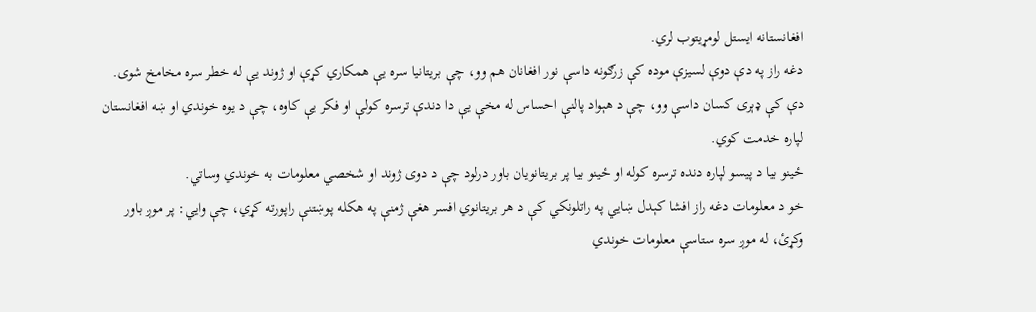افغانستانه ایستل لومړیتوب لري.
دغه راز په دې دوې لسیزې موده کې زرګونه داسې نور افغانان هم وو، چې بریتانیا سره یې همکاري کړې او ژوند یې له خطر سره مخامخ شوی.
دې کې ډېری کسان داسې وو، چې د هېواد پالنې احساس له مخې یې دا دندې ترسره کولې او فکر یې کاوه، چې د یوه خوندي او ښه افغانستان لپاره خدمت کوي.
ځینو بیا د پیسو لپاره دنده ترسره کوله او ځینو بیا پر بریتانویان باور درلود چې د دوی ژوند او شخصي معلومات به خوندي وساتي.
خو د معلومات دغه راز افشا کېدل ښايي په راتلونکي کې د هر بریتانوي افسر هغې ژمنې په هکله پوښتنې راپورته کړي، چې وايي: پر موږ باور وکړئ، له موږ سره ستاسې معلومات خوندي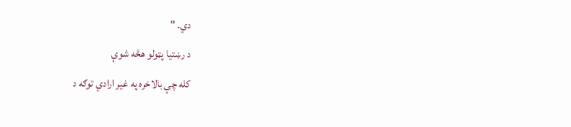دي. "
د رښتیا پټولو هڅه شوې
کله چې بالاخره په غیر ارادي توګه د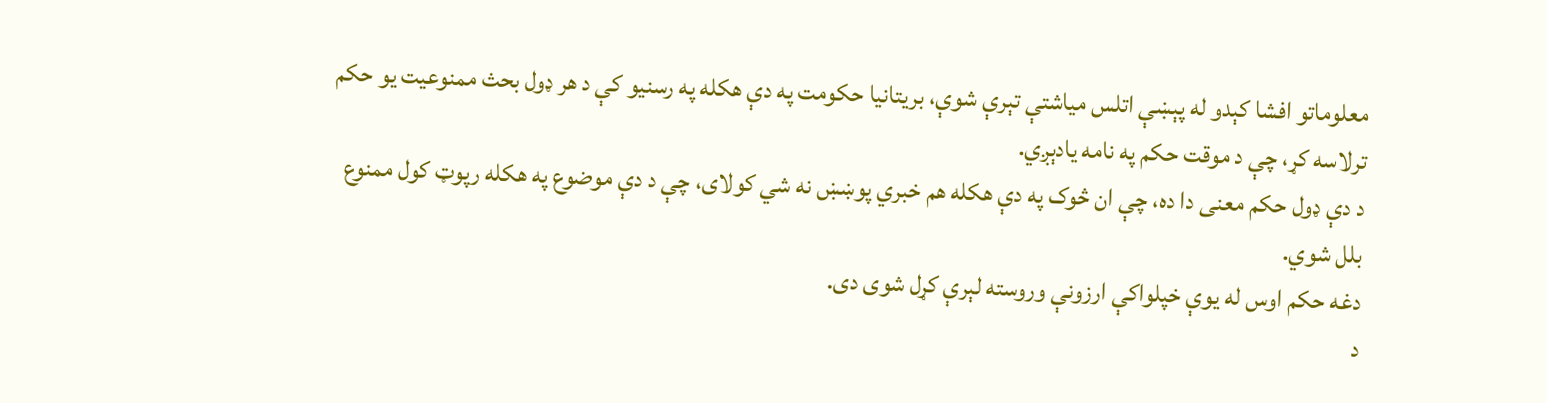معلوماتو افشا کېدو له پېښې اتلس میاشتې تېرې شوې، بریتانیا حکومت په دې هکله په رسنیو کې د هر ډول بحث ممنوعیت یو حکم ترلاسه کړ، چې د موقت حکم په نامه یادېږي.
د دې ډول حکم معنی دا ده، چې ان څوک په دې هکله هم خبري پوښښ نه شي کولای، چې د دې موضوع په هکله رپوټ کول ممنوع بلل شوي.
دغه حکم اوس له یوې خپلواکې ارزونې وروسته لېرې کړل شوی دی.
د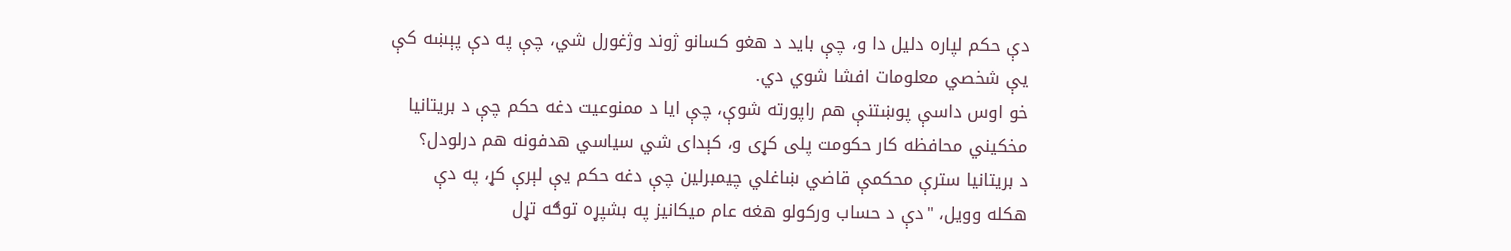دې حکم لپاره دلیل دا و، چې باید د هغو کسانو ژوند وژغورل شي، چې په دې پېښه کې یې شخصي معلومات افشا شوي دي.
خو اوس داسې پوښتنې هم راپورته شوې، چې ایا د ممنوعیت دغه حکم چې د بریتانیا مخکیني محافظه کار حکومت پلی کړی و، کېدای شي سیاسي هدفونه هم درلودل؟
د بریتانیا سترې محکمې قاضي ښاغلي چیمبرلین چې دغه حکم یې لېرې کړ، په دې هکله وویل، "دې د حساب ورکولو هغه عام میکانیز په بشپړه توګه تړل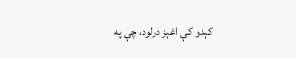کېدو کې اغېز درلود، چې په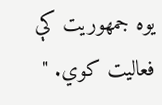یوه جمهوریت کې فعالیت کوي. "